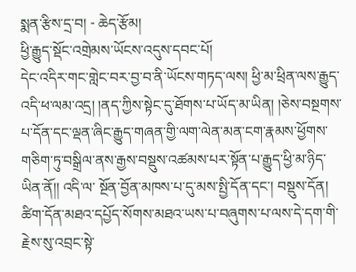སྨན་རྩིས་དྲ་བ། - ཆེད་རྩོམ།
ཕྱི་རྒྱུད་སྡོང་འགྲེམས་ཡོངས་འདུས་དབང་པོ།
དེང་འདིར་གང་གླེང་བར་བྱ་བ་ནི་ཡོངས་གཏད་ལས། ཕྱི་མ་ཕྲིན་ལས་རྒྱུད་འདི་ཕ་ལམ་འདྲ། །ནད་ཀྱིས་སྟེང་དུ་ཐོགས་པ་ཡོད་མ་ཡིན། །ཅེས་བསྔགས་པ་དོན་དང་ལྡན་ཞིང་རྒྱུད་གཞན་གྱི་ལག་ལེན་མན་ངག་རྣམས་ཕྱོགས་གཅིག་ཏུ་བསྒྲིལ་ནས་རྒྱས་བསྡུས་འཚམས་པར་སྟོན་པ་རྒྱུད་ཕྱི་མ་ཉིད་ཡིན་ནོ།། འདི་ལ་ སྔོན་བྱོན་མཁས་པ་དུ་མས་སྤྱི་དོན་དང་། བསྡུས་དོན། ཚིག་དོན་མཐའ་དཔྱོད་སོགས་མཐའ་ཡས་པ་བཞུགས་པ་ལས་དེ་དག་གི་རྗེས་སུ་འབྲང་སྟེ་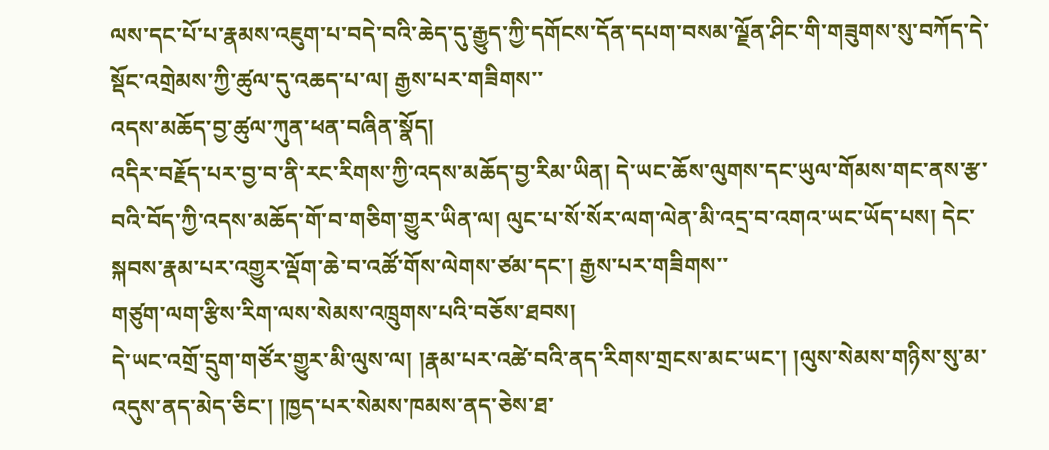ལས་དང་པོ་པ་རྣམས་འཇུག་པ་བདེ་བའི་ཆེད་དུ་རྒྱུད་ཀྱི་དགོངས་དོན་དཔག་བསམ་ལྗོན་ཤིང་གི་གཟུགས་སུ་བཀོད་དེ་སྡོང་འགྲེམས་ཀྱི་ཚུལ་དུ་འཆད་པ་ལ། རྒྱས་པར་གཟིགས་་
འདས་མཆོད་བྱ་ཚུལ་ཀུན་ཕན་བཞིན་སྣོད།
འདིར་བརྗོད་པར་བྱ་བ་ནི་རང་རིགས་ཀྱི་འདས་མཆོད་བྱ་རིམ་ཡིན། དེ་ཡང་ཆོས་ལུགས་དང་ཡུལ་གོམས་གང་ནས་རྩ་བའི་བོད་ཀྱི་འདས་མཆོད་གོ་བ་གཅིག་གྱུར་ཡིན་ལ། ལུང་པ་སོ་སོར་ལག་ལེན་མི་འདྲ་བ་འགའ་ཡང་ཡོད་པས། དེང་སྐབས་རྣམ་པར་འགྱུར་ལྡོག་ཆེ་བ་འཚོ་གོས་ལེགས་ཙམ་དང་། རྒྱས་པར་གཟིགས་་
གཙུག་ལག་རྩིས་རིག་ལས་སེམས་འཁྲུགས་པའི་བཅོས་ཐབས།
དེ་ཡང་འགྲོ་དྲུག་གཙོར་གྱུར་མི་ལུས་ལ། །རྣམ་པར་འཚེ་བའི་ནད་རིགས་གྲངས་མང་ཡང་། །ལུས་སེམས་གཉིས་སུ་མ་འདུས་ནད་མེད་ཅིང་། །ཁྱད་པར་སེམས་ཁམས་ནད་ཅེས་ཐ་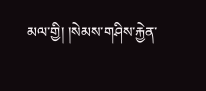མལ་གྱི། །སེམས་གཤིས་རྐྱེན་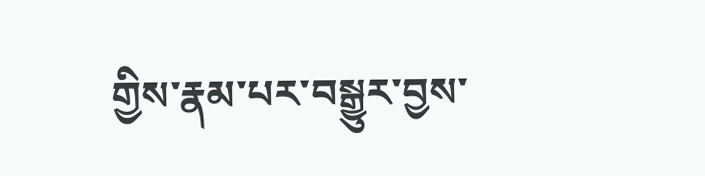གྱིས་རྣམ་པར་བསྒྱུར་བྱས་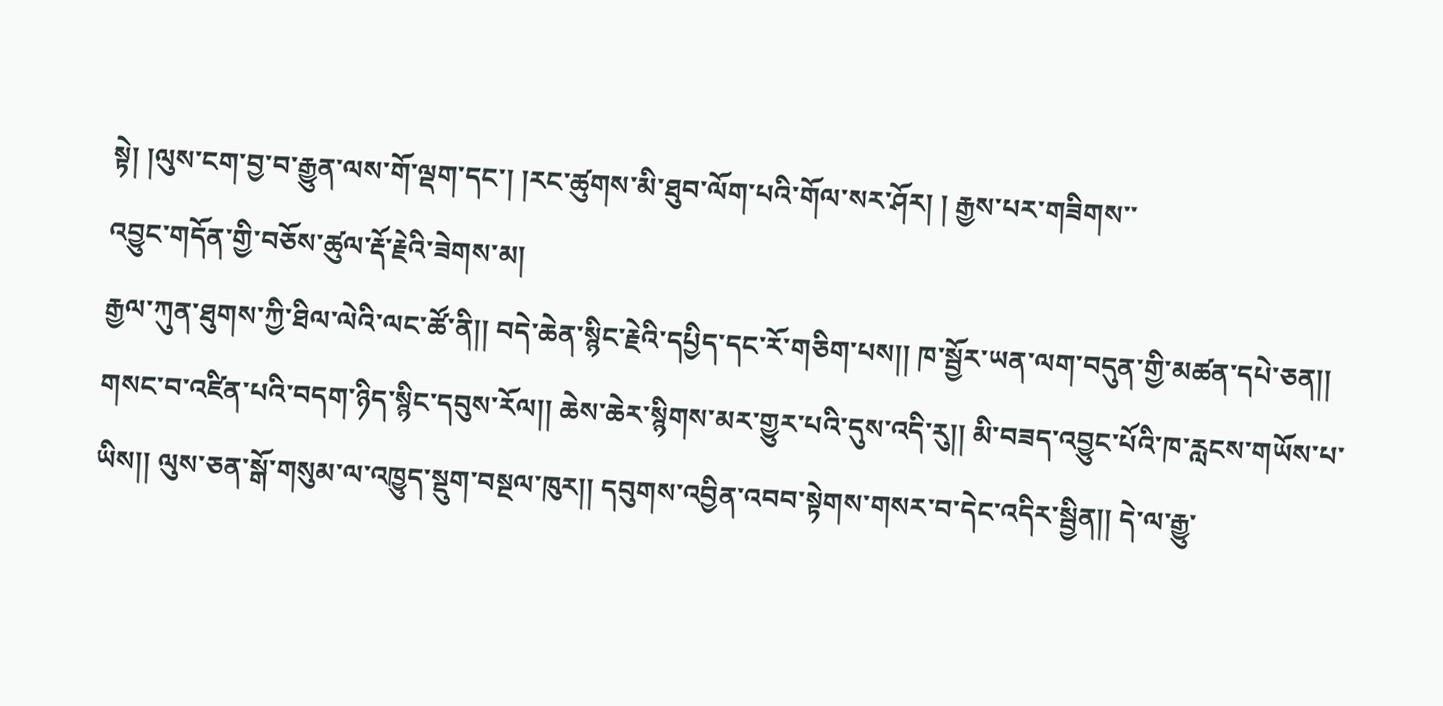སྟེ། །ལུས་ངག་བྱ་བ་རྒྱུན་ལས་གོ་ལྡག་དང་། །རང་ཚུགས་མི་ཐུབ་ལོག་པའི་གོལ་སར་ཤོར། ། རྒྱས་པར་གཟིགས་་
འབྱུང་གདོན་གྱི་བཅོས་ཚུལ་རྡོ་རྗེའི་ཟེགས་མ།
རྒྱལ་ཀུན་ཐུགས་ཀྱི་ཐིལ་ལེའི་ལང་ཚོ་ནི།། བདེ་ཆེན་སྙིང་རྗེའི་དཔྱིད་དང་རོ་གཅིག་པས།། ཁ་སྦྱོར་ཡན་ལག་བདུན་གྱི་མཚན་དཔེ་ཅན།། གསང་བ་འཛིན་པའི་བདག་ཉིད་སྙིང་དབུས་རོལ།། ཆེས་ཆེར་སྙིགས་མར་གྱུར་པའི་དུས་འདི་རུ།། མི་བཟད་འབྱུང་པོའི་ཁ་རླངས་གཡོས་པ་ཡིས།། ལུས་ཅན་སྒོ་གསུམ་ལ་འཁྱུད་སྡུག་བསྔལ་ཁུར།། དབུགས་འབྱིན་འབབ་སྟེགས་གསར་བ་དེང་འདིར་སྦྱིན།། དེ་ལ་རྒྱུ་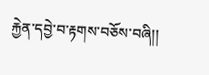རྐྱེན་དབྱེ་བ་རྟགས་བཅོས་བཞི།།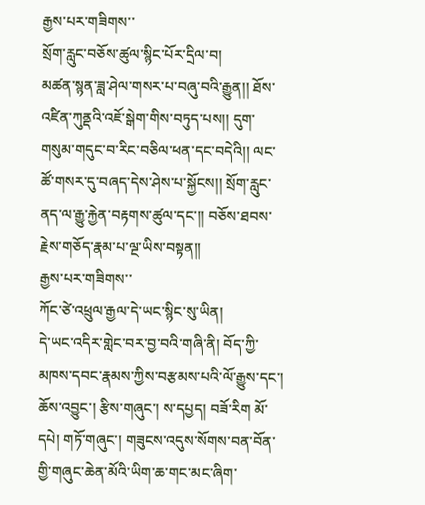རྒྱས་པར་གཟིགས་་
སྲོག་རླུང་བཅོས་ཚུལ་སྙིང་པོར་དྲིལ་བ།
མཚན་སྙན་ཟླ་ཤེལ་གསར་པ་བཞུ་བའི་རྒྱུན།། ཐོས་འཛིན་ཀུནྡའི་འཇོ་སྒེག་གིས་བཏུད་པས།། དུག་གསུམ་གདུང་བ་རིང་བཅིལ་ཕན་དང་བདེའི།། ལང་ཚོ་གསར་དུ་བཞད་དེས་ཤེས་པ་སྐྱོངས།། སྲོག་རླུང་ནད་ལ་རྒྱུ་རྐྱེན་བརྟགས་ཚུལ་དང་།། བཅོས་ཐབས་རྗེས་གཅོད་རྣམ་པ་ལྔ་ཡིས་བསྟན།།
རྒྱས་པར་གཟིགས་་
ཀོང་ཙེ་འཕྲུལ་རྒྱལ་དེ་ཡང་སྙིང་སུ་ཡིན།
དེ་ཡང་འདིར་གླེང་བར་བྱ་བའི་གཞི་ནི། བོད་ཀྱི་མཁས་དབང་རྣམས་ཀྱིས་བརྩམས་པའི་ལོ་རྒྱུས་དང་། ཆོས་འབྱུང་། རྩིས་གཞུང་། ས་དཔྱད། བཟོ་རིག མོ་དཔེ། གཏོ་གཞུང་། གཟུངས་འདུས་སོགས་བན་བོན་གྱི་གཞུང་ཆེན་མོའི་ཡིག་ཆ་གང་མང་ཞིག་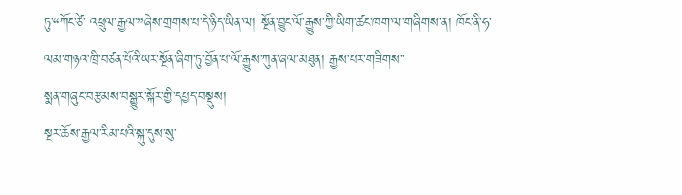ཏུ་“ཀོང་ཙེ་ འཕྲུལ་རྒྱལ་”ཞེས་གྲགས་པ་དེ་ཉིད་ཡིན་ལ། སྔོན་བྱུང་ལོ་རྒྱུས་ཀྱི་ཡིག་ཚང་ཁག་ལ་གཞིགས་ན། ཁོང་ནི་ཧ་ལམ་གཉའ་ཁྲི་བཙན་པོའི་ཡར་སྔོན་ཞིག་ཏུ་བྱོན་པ་ལོ་རྒྱུས་ཀུན་ཞལ་མཐུན། རྒྱས་པར་གཟིགས་་
སྨན་གཞུང་བརྩམས་བསྒྱུར་སྐོར་གྱི་དཔྱད་བསྡུས།
སྔར་ཆོས་རྒྱལ་རིམ་པའི་སྐུ་དུས་སུ་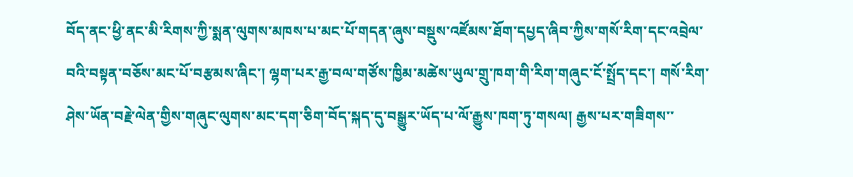བོད་ནང་ཕྱི་ནང་མི་རིགས་ཀྱི་སྨན་ལུགས་མཁས་པ་མང་པོ་གདན་ཞུས་བསྡུས་འཛོམས་ཐོག་དཔྱད་ཞིབ་ཀྱིས་གསོ་རིག་དང་འབྲེལ་བའི་བསྟན་བཅོས་མང་པོ་བརྩམས་ཞིང་། ལྷག་པར་རྒྱ་བལ་གཙོས་ཁྱིམ་མཚེས་ཡུལ་གྲུ་ཁག་གི་རིག་གཞུང་ངོ་སྤྲོད་དང་། གསོ་རིག་ཤེས་ཡོན་བརྗེ་ལེན་གྱིས་གཞུང་ལུགས་མང་དག་ཅིག་བོད་སྐད་དུ་བསྒྱུར་ཡོད་པ་ལོ་རྒྱུས་ཁག་ཏུ་གསལ། རྒྱས་པར་གཟིགས་་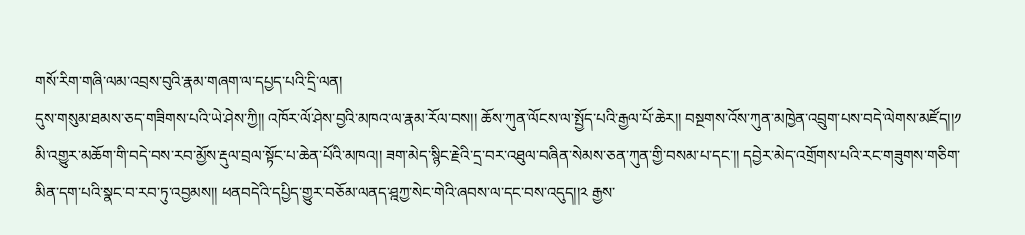གསོ་རིག་གཞི་ལམ་འབྲས་བུའི་རྣམ་གཞག་ལ་དཔྱད་པའི་དྲི་ལན།
དུས་གསུམ་ཐམས་ཅད་གཟིགས་པའི་ཡེ་ཤེས་ཀྱི།། འཁོར་ལོ་ཤེས་བྱའི་མཁའ་ལ་རྣམ་རོལ་བས།། ཆོས་ཀུན་ལོངས་ལ་སྤྱོད་པའི་རྒྱལ་པོ་ཆེར།། བསྔགས་འོས་ཀུན་མཁྱེན་འབྲུག་པས་བདེ་ལེགས་མཛོད།།༡  མི་འགྱུར་མཆོག་གི་བདེ་བས་རབ་མྱོས་རྡུལ་བྲལ་སྟོང་པ་ཆེན་པོའི་མཁའ།། ཟག་མེད་སྙིང་རྗེའི་དྲ་བར་འཐུལ་བཞིན་སེམས་ཅན་ཀུན་གྱི་བསམ་པ་དང་།། དབྱེར་མེད་འགྲོགས་པའི་རང་གཟུགས་གཅིག་མིན་དག་པའི་སྣང་བ་རབ་ཏུ་འབྱམས།། ཕནབདེའི་དཔྱིད་གྱུར་བཅོམ་ལནད་ཤྰཀྱ་སེང་གེའི་ཞབས་ལ་དང་བས་འདུད།།༢ རྒྱས་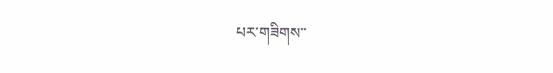པར་གཟིགས་་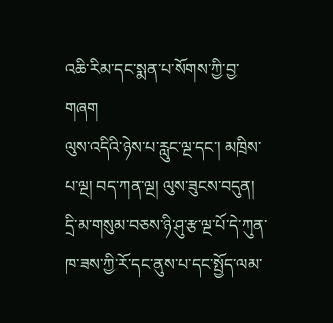འཆི་རིམ་དང་སྨན་པ་སོགས་ཀྱི་བྱ་གཞག
ལུས་འདིའི་ཉེས་པ་རླུང་ལྔ་དང་། མཁྲིས་པ་ལྔ། བད་ཀན་ལྔ། ལུས་ཟུངས་བདུན། དྲི་མ་གསུམ་བཅས་ཉི་ཤུ་རྩ་ལྔ་པོ་དེ་ཀུན་ཁ་ཟས་ཀྱི་རོ་དང་ནུས་པ་དང་སྤྱོད་ལམ་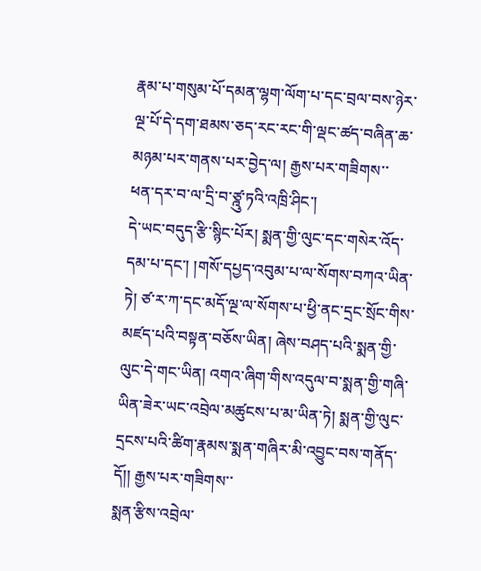རྣམ་པ་གསུམ་པོ་དམན་ལྷག་ལོག་པ་དང་བྲལ་བས་ཉེར་ལྔ་པོ་དེ་དག་ཐམས་ཅད་རང་རང་གི་ལྡང་ཚད་བཞིན་ཆ་མཉམ་པར་གནས་པར་བྱེད་ལ། རྒྱས་པར་གཟིགས་་
ཕན་དར་བ་ལ་དྲི་བ་ཙྰུ་ཏའི་འཁྲི་ཤིང་།
དེ་ཡང་བདུད་རྩི་སྙིང་པོར། སྨན་གྱི་ལུང་དང་གསེར་འོད་དམ་པ་དང་། །གསོ་དཔྱད་འབུམ་པ་ལ་སོགས་བཀའ་ཡིན་ཏེ། ཙ་ར་ཀ་དང་མདོ་ལྔ་ལ་སོགས་པ་ཕྱི་ནང་དྲང་སྲོང་གིས་མཛད་པའི་བསྟན་བཅོས་ཡིན། ཞེས་བཤད་པའི་སྨན་གྱི་ལུང་དེ་གང་ཡིན། འགའ་ཞིག་གིས་འདུལ་བ་སྨན་གྱི་གཞི་ཡིན་ཟེར་ཡང་འབྲེལ་མཚུངས་པ་མ་ཡིན་ཏེ། སྨན་གྱི་ལུང་དྲངས་པའི་ཚིག་རྣམས་སྨན་གཞིར་མི་འབྱུང་བས་གནོད་དོ།། རྒྱས་པར་གཟིགས་་
སྨན་རྩིས་འབྲེལ་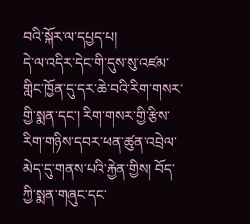བའི་སྐོར་ལ་དཔྱད་པ།
དེ་ལ་འདིར་དེང་གི་དུས་སུ་འཛམ་གླིང་ཁྱོན་དུ་དར་ཆེ་བའི་རིག་གསར་གྱི་སྨན་དང་། རིག་གསར་གྱི་རྩིས་རིག་གཉིས་དབར་ཕན་ཚུན་འབྲེལ་མེད་དུ་གནས་པའི་རྐྱེན་གྱིས། བོད་ཀྱི་སྨན་གཞུང་དང་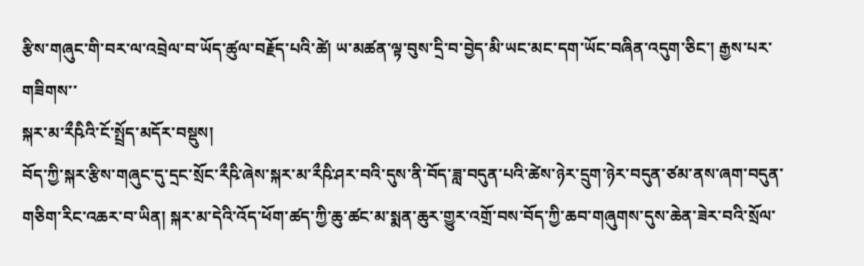རྩིས་གཞུང་གི་བར་ལ་འབྲེལ་བ་ཡོད་ཚུལ་བརྗོད་པའི་ཚེ། ཡ་མཚན་ལྟ་བུས་དྲི་བ་བྱེད་མི་ཡང་མང་དག་ཡོང་བཞིན་འདུག་ཅིང་། རྒྱས་པར་གཟིགས་་
སྐར་མ་རྀཥིའི་ངོ་སྤྲོད་མདོར་བསྡུས།
བོད་ཀྱི་སྐར་རྩིས་གཞུང་དུ་དྲང་སྲོང་རྀཥི་ཞེས་སྐར་མ་རྀཥི་ཤར་བའི་དུས་ནི་བོད་ཟླ་བདུན་པའི་ཚེས་ཉེར་དྲུག་ཉེར་བདུན་ཙམ་ནས་ཞག་བདུན་གཅིག་རིང་འཆར་བ་ཡིན། སྐར་མ་དེའི་འོད་ཕོག་ཚད་ཀྱི་ཆུ་ཚང་མ་སྨན་ཆུར་གྱུར་འགྲོ་བས་བོད་ཀྱི་ཆབ་གཞུགས་དུས་ཆེན་ཟེར་བའི་སྲོལ་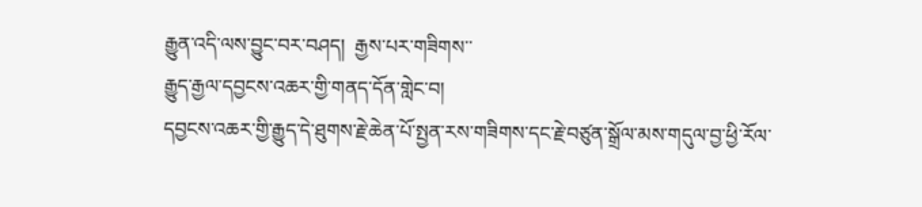རྒྱུན་འདི་ལས་བྱུང་བར་བཤད།  རྒྱས་པར་གཟིགས་་
རྒྱུད་རྒྱལ་དབྱངས་འཆར་གྱི་གནད་དོན་གླེང་བ།
དབྱངས་འཆར་གྱི་རྒྱུད་དེ་ཐུགས་རྗེ་ཆེན་པོ་སྤྱན་རས་གཟིགས་དང་རྗེ་བཙུན་སྒྲོལ་མས་གདུལ་བྱ་ཕྱི་རོལ་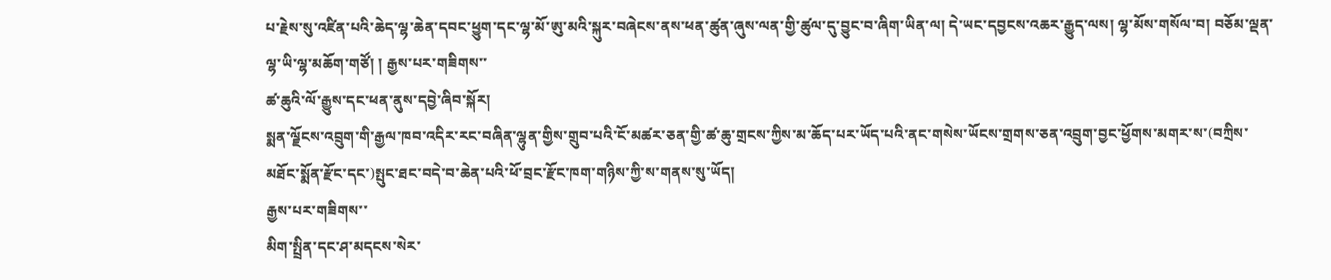པ་རྗེས་སུ་འཛིན་པའི་ཆེད་ལྷ་ཆེན་དབང་ཕྱུག་དང་ལྷ་མོ་ཨུ་མའི་སྐུར་བཞེངས་ནས་ཕན་ཚུན་ཞུས་ལན་གྱི་ཚུལ་དུ་བྱུང་བ་ཞིག་ཡིན་ལ། དེ་ཡང་དབྱངས་འཆར་རྒྱུད་ལས། ལྷ་མོས་གསོལ་བ། བཅོམ་ལྡན་ལྷ་ཡི་ལྷ་མཆོག་གཙོ། ། རྒྱས་པར་གཟིགས་་
ཚ་ཆུའི་ལོ་རྒྱུས་དང་ཕན་ནུས་དབྱེ་ཞིབ་སྐོར།
སྨན་ལྗོངས་འབྲུག་གི་རྒྱལ་ཁབ་འདིར་རང་བཞིན་ལྷུན་གྱིས་གྲུབ་པའི་ངོ་མཚར་ཅན་གྱི་ཚ་ཆུ་གྲངས་ཀྱིས་མ་ཆོད་པར་ཡོད་པའི་ནང་གསེས་ཡོངས་གྲགས་ཅན་འབྲུག་བྱང་ཕྱོགས་མགར་ས་(བཀྲིས་མཐོང་སྨོན་རྫོང་དང་)སྤུང་ཐང་བདེ་བ་ཆེན་པའི་ཕོ་བྲང་རྫོང་ཁག་གཉིས་ཀྱི་ས་གནས་སུ་ཡོད།
རྒྱས་པར་གཟིགས་་
མིག་སྤྲིན་དང་ཤ་མདངས་སེར་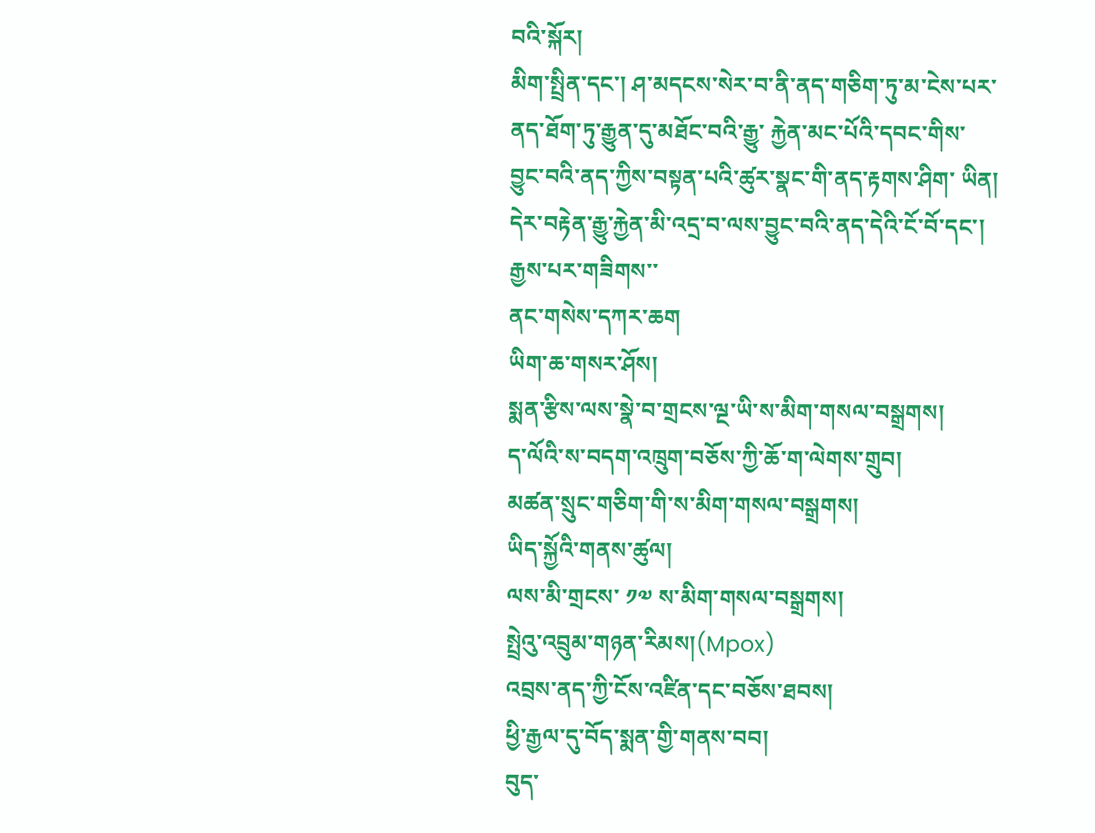བའི་སྐོར།
མིག་སྤྲིན་དང་། ཤ་མདངས་སེར་བ་ནི་ནད་གཅིག་ཏུ་མ་ངེས་པར་ནད་ཐོག་ཏུ་རྒྱུན་དུ་མཐོང་བའི་རྒྱུ་ རྐྱེན་མང་པོའི་དབང་གིས་བྱུང་བའི་ནད་ཀྱིས་བསྟན་པའི་ཚུར་སྣང་གི་ནད་རྟགས་ཤིག་ ཡིན། དེར་བརྟེན་རྒྱུ་རྐྱེན་མི་འདྲ་བ་ལས་བྱུང་བའི་ནད་དེའི་ངོ་བོ་དང་། རྒྱས་པར་གཟིགས་་
ནང་གསེས་དཀར་ཆག
ཡིག་ཆ་གསར་ཤོས།
སྨན་རྩིས་ལས་སྣེ་བ་གྲངས་ལྔ་ཡི་ས་མིག་གསལ་བསྒྲགས།
ད་ལོའི་ས་བདག་འཁྲུག་བཅོས་ཀྱི་ཆོ་ག་ལེགས་གྲུབ།
མཚན་སྲུང་གཅིག་གི་ས་མིག་གསལ་བསྒྲགས།
ཡིད་སྐྱོའི་གནས་ཚུལ།
ལས་མི་གྲངས་ ༡༧ ས་མིག་གསལ་བསྒྲགས།
སྤྲེའུ་འབྲུམ་གཉན་རིམས།(Mpox)
འབྲས་ནད་ཀྱི་ངོས་འཛིན་དང་བཅོས་ཐབས།
ཕྱི་རྒྱལ་དུ་བོད་སྨན་གྱི་གནས་བབ།
བུད་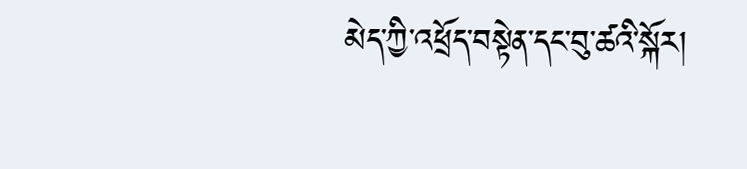མེད་ཀྱི་འཕྲོད་བསྟེན་དང་བུ་ཚའི་སྐོར།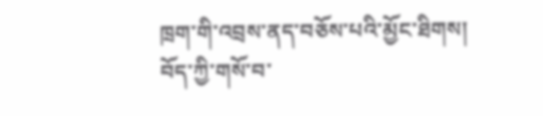ཁྲག་གི་འབྲས་ནད་བཅོས་པའི་མྱོང་ཐིགས།
བོད་ཀྱི་གསོ་བ་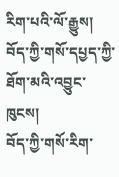རིག་པའི་ལོ་རྒྱུས།
བོད་ཀྱི་གསོ་དཔྱད་ཀྱི་ཐོག་མའི་འབྱུང་ཁུངས།
བོད་ཀྱི་གསོ་རིག་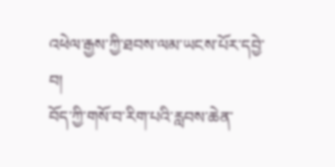འཕེལ་རྒྱས་ཀྱི་ཐབས་ལམ་ཡངས་པོར་དབྱེ་བ།
བོད་ཀྱི་གསོ་བ་རིག་པའི་རླབས་ཆེན་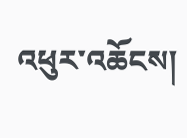འཕུར་འཆོངས།